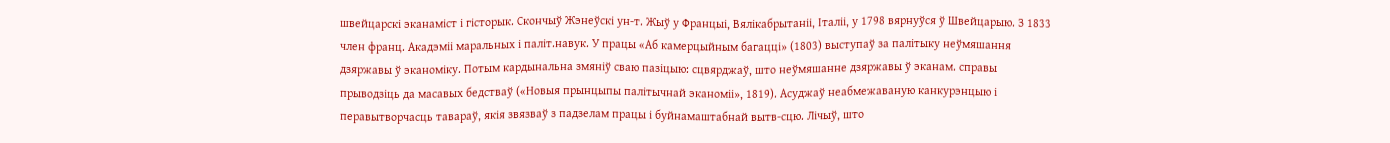швейцарскі эканаміст і гісторык. Скончыў Жэнеўскі ун-т. Жыў у Францыі, Вялікабрытаніі, Італіі, у 1798 вярнуўся ў Швейцарыю. З 1833 член франц. Акадэміі маральных і паліт.навук. У працы «Аб камерцыйным багацці» (1803) выступаў за палітыку неўмяшання дзяржавы ў эканоміку. Потым кардынальна змяніў сваю пазіцыю: сцвярджаў, што неўмяшанне дзяржавы ў эканам. справы прыводзіць да масавых бедстваў («Новыя прынцыпы палітычнай эканоміі», 1819). Асуджаў неабмежаваную канкурэнцыю і перавытворчасць тавараў, якія звязваў з падзелам працы і буйнамаштабнай вытв-сцю. Лічыў, што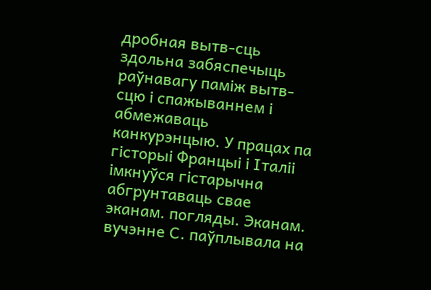дробная вытв-сць здольна забяспечыць раўнавагу паміж вытв-сцю і спажываннем і абмежаваць канкурэнцыю. У працах па гісторыі Францыі і Італіі імкнуўся гістарычна абгрунтаваць свае эканам. погляды. Эканам. вучэнне С. паўплывала на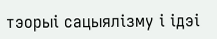тэорыі сацыялізму і ідэі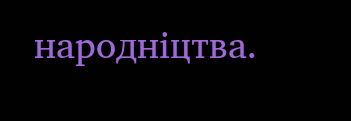народніцтва.